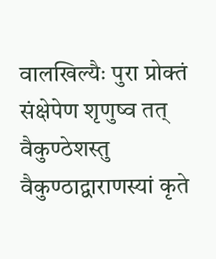वालखिल्यैः पुरा प्रोक्तं संक्षेपेण शृणुष्व तत्
वैकुण्ठेशस्तु वैकुण्ठाद्वाराणस्यां कृते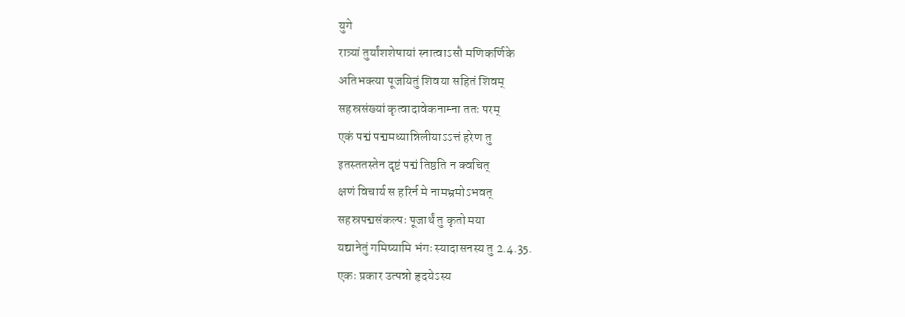युगे
रात्र्यां तुर्यांशशेषायां स्नात्वाऽसौ मणिकर्णिके
अतिभक्त्या पूजयितुं शिवया सहितं शिवम्
सहस्रसंख्यां कृत्वादावेकनाम्ना ततः परम्
एकं पद्मं पद्ममध्यान्निलीयाऽऽत्तं हरेण तु
इतस्ततस्तेन दृष्टं पद्मं तिष्ठति न क्वचित्
क्षणं विचार्य स हरिर्न मे नामभ्रमोऽभवत्
सहस्रपद्मसंकल्पः पूजार्थं तु कृतो मया
यद्यानेतुं गमिष्यामि भंगः स्यादासनस्य तु 2.4.35.
एकः प्रकार उत्पन्नो हृदयेऽस्य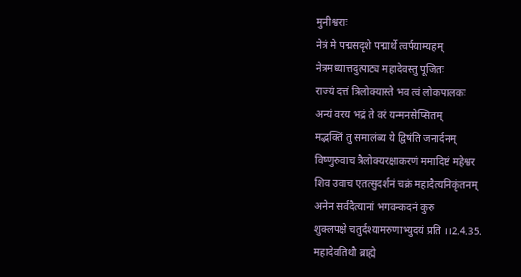मुनीश्वराः
नेत्रं मे पद्मसदृशे पद्मार्थे त्वर्पयाम्यहम्
नेत्रमध्यात्तदुत्पाट्य महादेवस्तु पूजितः
राज्यं दत्तं त्रिलोक्यास्ते भव त्वं लोकपालकः
अन्यं वरय भद्रं ते वरं यन्मनसेप्सितम्
मद्भक्तिं तु समालंब्य ये द्विषंति जनार्दनम्
विष्णुरुवाच त्रैलोक्यरक्षाकरणं ममादिष्टं महेश्वर
शिव उवाच एतत्सुदर्शनं चक्रं महादैत्यनिकृंतनम्
अनेन सर्वदैत्यानां भगवन्कदनं कुरु
शुक्लपक्षे चतुर्दश्यामरुणाभ्युदयं प्रति ।।2.4.35.
महादेवतिथौ ब्राह्मे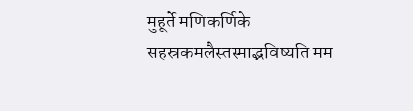मुहूर्ते मणिकर्णिके
सहस्रकमलैस्तस्माद्भविष्यति मम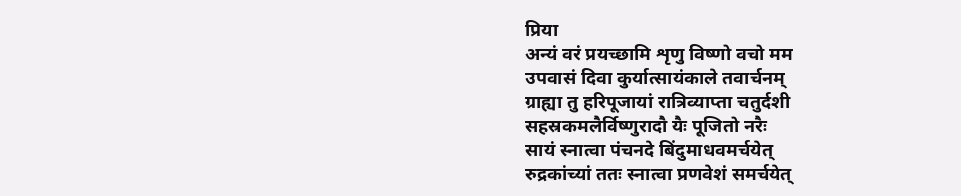प्रिया
अन्यं वरं प्रयच्छामि शृणु विष्णो वचो मम
उपवासं दिवा कुर्यात्सायंकाले तवार्चनम्
ग्राह्या तु हरिपूजायां रात्रिव्याप्ता चतुर्दशी
सहस्रकमलैर्विष्णुरादौ यैः पूजितो नरैः
सायं स्नात्वा पंचनदे बिंदुमाधवमर्चयेत्
रुद्रकांच्यां ततः स्नात्वा प्रणवेशं समर्चयेत्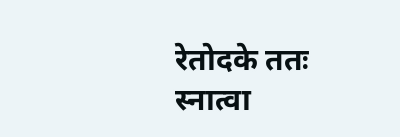रेतोदके ततः स्नात्वा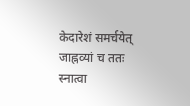केदारेशं समर्चयेत्
जाह्नव्यां च ततः स्नात्वा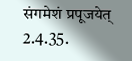संगमेशं प्रपूजयेत् 2.4.35.